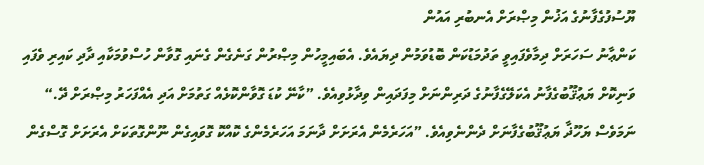ޔޫސުފުގެފާނުގެ އަޚުން މިޞްރަށް އެނބުރި އައުން
ކަންޢާނު ސަހަރަށް ދިމާވެފައިވީ ތަދުމަޑުކަން ބޮޑުވަމުން ދިޔައެވެ. އެބައިމީހުން މިޞްރުން ގަނެގެން ގެނައި ގޮވާން ހުސްވުމަކާއި ދާދި ކައިރި ވެފައި ވަނިކޮށް ޔަޢުޤޫބުގެފާނު އެކަލޭގެފާނުގެ ދަރިންނަށް މިފަދައިން ވިދާޅުވިއެވެ. ”ކާނޭ ކުޑަ ގޮވާންކޮޅެއް ގަތުމަށް އަދި އެއްފަހަރު މިޞްރަށް ދޭ.“
ނަމަވެސް ޔަހޫޛާ ޔަޢުޤޫބުގެފާނަށް ދެންނެވިއެވެ. ”އަހަރެމެން އެރަށަށް ދާނަމަ އަހަރެމެންގެ ކޮއްކޮ ގޮވައިގެން ނޫންގޮތަކަށް އެރަށަށް ގޮސްގެން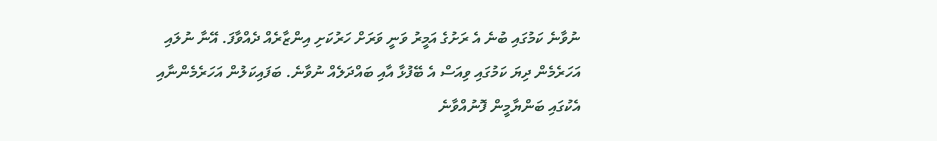ނުވާނެ ކަމުގައި ބުނެ އެ ރަށުގެ އަމީރު ވަނީ ވަރަށް ހަރުކަށި އިންޒާރެއް ދެއްވާފަ. އޭނާ ނުލައި އަހަރެމެން ދިޔަ ކަމުގައި ވިއަސް އެ ބޭފުޅާ އާއި ބައްދަލެއް ނުވާނެ. ބަފައިކަލުން އަހަރެމެންނާއި އެކުގައި ބަންޔާމީން ފޮނުއްވާނެ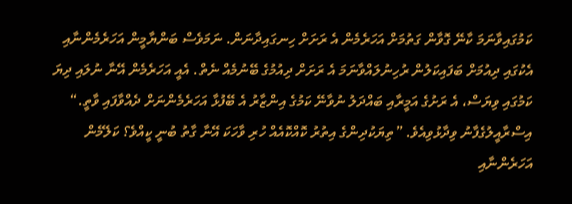ކަމުގައިވާނަމަ ކާނޭ ގޮވާން ގަތުމަށް އަހަރެމެން އެ ރަށަށް ހިނގައިދާނަން. ނަމަވެސް ބަންޔާމީން އަހަރެމެންނާއި އެކުގައި ދިއުމަށް ބަފައިކަލުން ރުހިނުލައްވާނަމަ އެ ރަށަށް ދިއުމުގެ ބޭނުމެއް ނެތް. އެއީ އަހަރެމެން އޭނާ ނުލައި ދިޔަ ކަމުގައި ވިޔަސް، އެ ރަށުގެ އަމީރާއި ބައްދަލު ނުވާނޭ ކަމުގެ އިންޒާރު އެ ބޭފުޅާ އަހަރެމެންނަށް ދެއްވާފައި ވާތީ.“
އިސްރާއީލުގެފާނު ވިދާޅުވިއެވެ. ”ތިޔަކުދިންގެ އިތުރު ކޮއްކޮއެއް ހުރި ވާހަކަ އޭނާ ގާތު ބުނީ ކީއްވެ؟ ކަލޭމެން އަހަރެންނާއި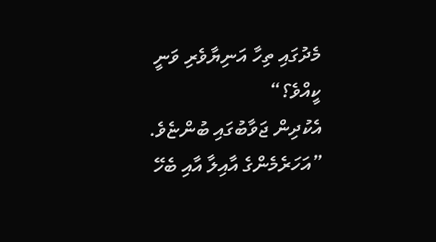މެދުގައި ތިހާ އަނިޔާވެރި ވަނީ ކީއްވެ؟“
އެކުދިން ޖަވާބުގައި ބުންޏެވެ. ”އަހަރެމެންގެ އާއިލާ އާއި ބެހޭ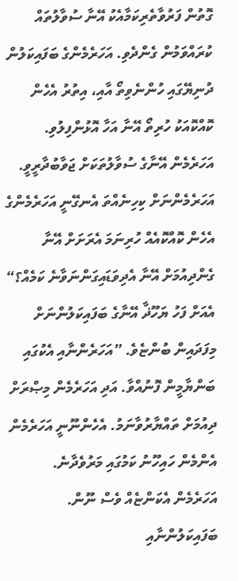ގޮތުން ފަރުވާތެރިކަމާއެކު އޭނާ ސުވާލުތައް ކުރައްވަމުން ގެންދެވި. އަހަރެމެންގެ ބަފައިކަލުން ދުނިޔޭގައި ހުންނެވިތޯ އާއި، އިތުރު އެހެން ކޮއްކޮއަކު ހުރިތޯ އޭނާ އަހާ އޮޅުންފިލުވި. އަހަރެމެން އޭނާގެ ސުވާލުތަކަށް ޖަވާބުދާރީވީ. އަހަރެމެންނަށް ކިހިނެއްތަ އެނގޭނީ އަހަރެމެންގެ އެހެން ކޮއްކޮއެއް ހުރިނަމަ އެރަށަށް އޭނާ ގެންދިއުމަށް އޭނާ އެދިވަޑައިގަންނަވާނެ ކަމެއް؟“
އެއަށް ފަހު ޔަހޫޛާ އޭނާގެ ބަފައިކަލުންނަށް މިފަދައިން ބުންޏެވެ. ”އަހަރެންނާއި އެކުގައި ބަންޔާމީން ފޮނުއްވާ. އަދި އަހަރެމެން މިޞްރަށް ދިއުމަށް ތައްޔާރުވާނަމު. އެހެންނޫނީ އަހަރެމެން އެންމެން ހައިހޫނު ކަމުގައި މަރުވެދާނެ. އަހަރެމެން އެކަންޏެއް ވެސް ނޫން. ބަފައިކަލުންނާއި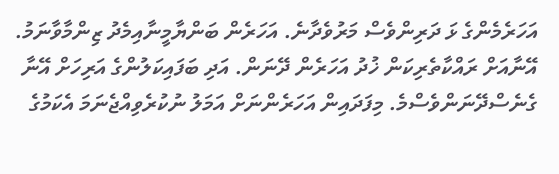އަހަރެމެންގެ ޅަ ދަރިންވެސް މަރުވެދާނެ. އަހަރެން ބަންޔާމީނާއިމެދު ޒިންމާވާނަމު. އޭނާއަށް ރައްކާތެރިކަން ޚުދު އަހަރެން ދޭނަން. އަދި ބަފައިކަލުންގެ އަރިހަށް އޭނާ ގެނެސްދޭނަންވެސްމެ. މިފަދައިން އަހަރެންނަށް އަމަލު ނުކުރެވިއްޖެނަމަ އެކަމުގެ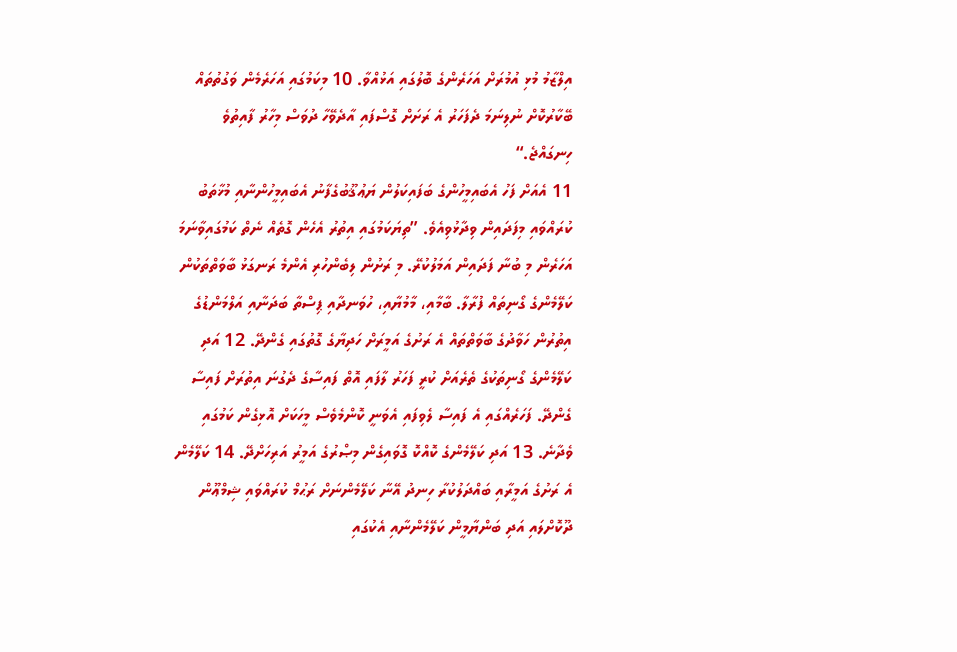އިލްޒާމު މުޅި އުމުރަށް އަހަރެންގެ ބޮލުގައި އަޅުއްވާ. 10 މިކަމުގައި އަހަރެމެން ވަގުތުތައް ބޭކާރުކޮށް ނުލިނަމަ ދެފަހަރު އެ ރަށަށް ގޮސްފައި އާދެވޭހާ ދުވަސް މިހާރު ފާއިތުވެ ހިނގައްޖެ.“
11 އެއަށް ފަހު އެބައިމީހުންގެ ބަފައިކަލުން ޔަޢުޤޫބުގެފާނު އެބައިމީހުންނާއި މުޚާތަބު ކުރައްވައި މިފަދައިން ވިދާޅުވިއެވެ. ”ތިޔަކަމުގައި އިތުރު އެހެން ގޮތެއް ނެތް ކަމުގައިވާނަމަ އަހަރެން މި ބުނާ ފަދައިން އަމަލުކުރޭ. މި ރަށުން ލިބެންހުރި އެންމެ ރަނގަޅު ބާވަތްތަކުން ކަލޭމެންގެ ގޯނިތައް ފުރާލާ. ބާމާއި، މާމުޔާއި، ހުވަނދާއި ޕިސްތާ ބަދަނާއި އަލްމަންޑުގެ އިތުރުން ހަވާދުގެ ބާވަތްތައް އެ ރަށުގެ އަމީރަށް ހަދިޔާގެ ގޮތުގައި ގެންދޭ. 12 އަދި ކަލޭމެންގެ ގޯނިތަކުގެ ތެރެއަށް ކުރީ ފަހަރު ލާފައި އޮތް ފައިސާގެ ދެގުނަ އިތުރަށް ފައިސާ ގެންދޭ. ފަހަރެއްގައި އެ ފައިސާ ލެވިފައި އެވަނީ ކޮންމެވެސް މީހަކަށް އޮޅިގެން ކަމުގައި ވެދާނެ. 13 އަދި ކަލޭމެންގެ ކޮއްކޮ ގޮވައިގެން މިޞްރުގެ އަމީރު އަރިހަށްދޭ. 14 ކަލޭމެން އެ ރަށުގެ އަމީރާއި ބައްދަލުކުރާ ހިނދު އޭނާ ކަލޭމެންނަށް ރަޙުމް ކުރައްވައި ޝިމްޢޫން ދޫކޮށްލައި އަދި ބަންޔާމީން ކަލޭމެންނާއި އެކުގައި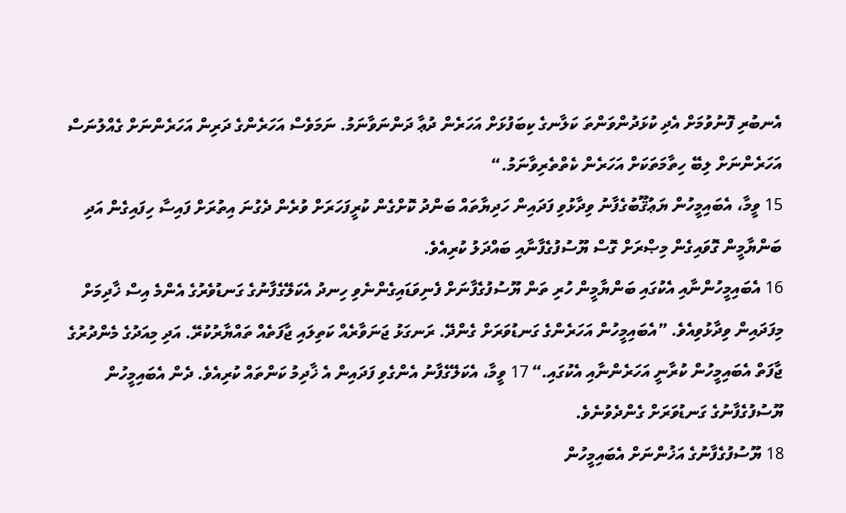އެނބުރި ފޮނުވުމަށް އެދި ކުޅަދުންވަންތަ ކަލާނގެ ކިބަފުޅަށް އަހަރެން ދުޢާ ދަންނަވާނަމު. ނަމަވެސް އަހަރެންގެ ދަރިން އަހަރެންނަށް ގެއްލުނަސް އަހަރެންނަށް ލިބޭ ހިތާމަތަކަށް އަހަރެން ކެތްތެރިވާނަމު.“
15 ވީމާ، އެބައިމީހުން ޔަޢުޤޫބުގެފާނު ވިދާޅުވި ފަދައިން ހަދިޔާތައް ބަންދު ކޮށްގެން ކުރީފަހަރަށް ވުރެން ދެގުނަ އިތުރަށް ފައިސާ ހިފައިގެން އަދި ބަންޔާމީން ގޮވައިގެން މިޞްރަށް ގޮސް ޔޫސުފުގެފާނާއި ބައްދަލު ކުރިއެވެ.
16 އެބައިމީހުންނާއި އެކުގައި ބަންޔާމީން ހުރި ތަން ޔޫސުފުގެފާނަށް ފެނިވަޑައިގެންނެވި ހިނދު އެކަލޭގެފާނުގެ ގަނޑުވެރުގެ އެންމެ އިސް ޚާދިމަށް މިފަދައިން ވިދާޅުވިއެވެ. ”އެބައިމީހުން އަހަރެންގެ ގަނޑުވަރަށް ގެންދޭ. ރަނގަޅު ޖަނަވާރެއް ކަތިލައި ޖާފަތެއް ތައްޔާރުކުރޭ. އަދި މިއަދުގެ މެންދުރުގެ ޖާފަތް އެބައިމީހުން ކުރާނީ އަހަރެންނާއި އެކުގައި.“ 17 ވީމާ، އެކަލޭގެފާނު އެންގެވި ފަދައިން އެ ޚާދިމު ކަންތައް ކުރިއެވެ. ދެން އެބައިމީހުން ޔޫސުފުގެފާނުގެ ގަނޑުވަރަށް ގެންދެވުނެވެ.
18 ޔޫސުފުގެފާނުގެ އަޚުންނަށް އެބައިމީހުން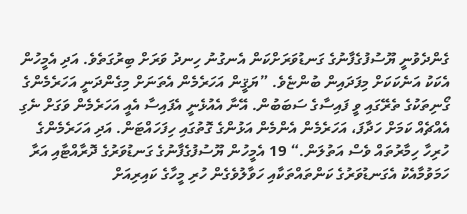ގެންދެވުނީ ޔޫސުފުގެފާނުގެ ގަނޑުވަރަށްކަން އެނގުނު ހިނދު ވަރަށް ބިރުގަތެވެ. އަދި އެމީހުން އެކަކު އަނެކަކަށް މިފަދައިން ބުންޏެވެ. ”ޔަޤީން އަހަރެމެން އެތަނަށް މިގެންދަނީ އަހަރެމެންގެ ގޯނިތަކުގެ ތެރޭގައި ވީ ފައިސާގެ ސަބަބުން. އޭނާ އެއުޅެނީ އެފައިސާ އެއީ އަހަރެމެން ވަގަށް ނެގި އެއްޗެއް ކަމަށް ހަދާފަ، އަހަރެމެން އެންމެން އަޅުންގެ ގޮތުގައި ހިފަހައްޓަން. އަދި އަހަރެމެންގެ ހުރިހާ ހިމާރުތައް ވެސް އަތުލަން.“ 19 އެމީހުން ޔޫސުފުގެފާނުގެ ގަނޑުވަރުގެ ދޮރާއްޓާއި އަރާ ހަމަވުމާއެކު އެގަނޑުވަރުގެ ކަންތައްތަކާއި ހަވާލުވެގެން ހުރި މީހާގެ ކައިރިއަށް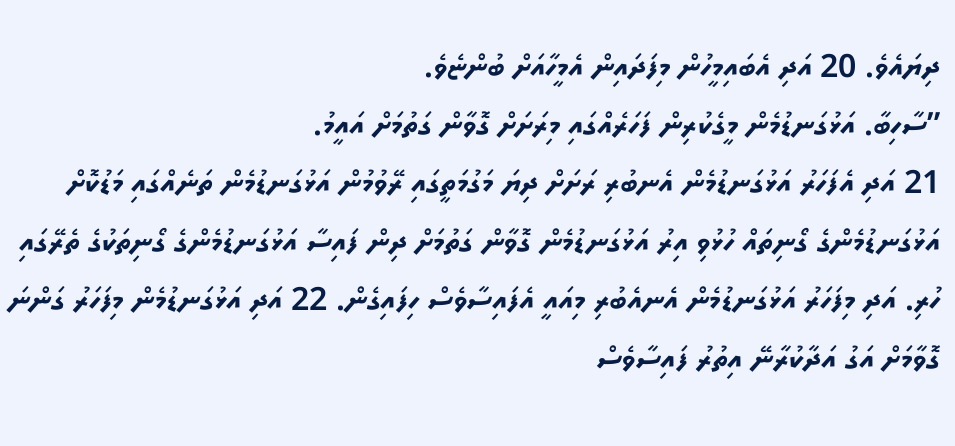ދިޔައެވެ. 20 އަދި އެބައިމީހުން މިފަދައިން އެމީހާއަށް ބުންޏެވެ.
”ސާހިބާ. އަޅުގަނޑުމެން މީގެކުރިން ފަހަރެއްގައި މިރަށަށް ގޮވާން ގަތުމަށް އައީމު.
21 އަދި އެފަހަރު އަޅުގަނޑުމެން އެނބުރި ރަށަށް ދިޔަ މަގުމަތީގައި ރޭވުމުން އަޅުގަނޑުމެން ތަނެއްގައި މަޑުކޮށް އަޅުގަނޑުމެންގެ ގޯނިތައް ހުޅުވި އިރު އަޅުގަނޑުމެން ގޮވާން ގަތުމަށް ދިން ފައިސާ އަޅުގަނޑުމެންގެ ގޯނިތަކުގެ ތެރޭގައި ހުރި. އަދި މިފަހަރު އަޅުގަނޑުމެން އެނއެބުރި މިއައީ އެފައިސާވެސް ހިފައިގެން. 22 އަދި އަޅުގަނޑުމެން މިފަހަރު ގަންނަ ގޮވާމަށް އަގު އަދާކުރާނޭ އިތުރު ފައިސާވެސް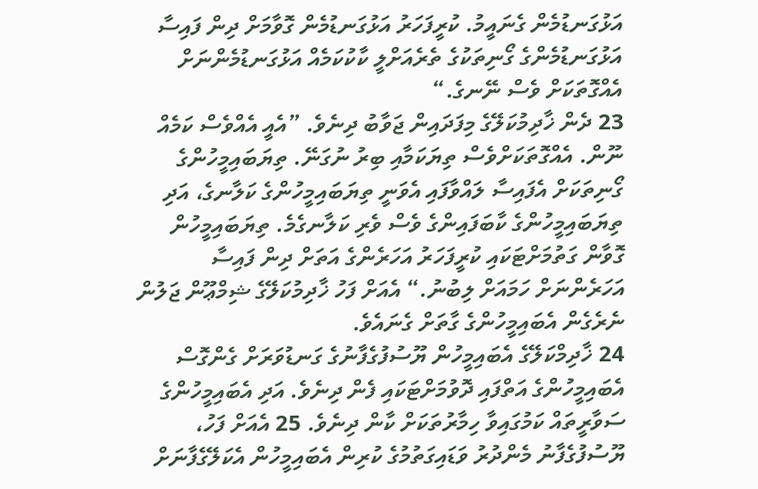އަޅުގަނޑުމެން ގެނައީމު. ކުރީފަހަރު އަޅުގަނޑުމެން ގޮވާމަށް ދިން ފައިސާ އަޅުގަނޑުމެންގެ ގޯނިތަކުގެ ތެރެއަށްލީ ކާކުކަމެއް އަޅުގަނޑުމެންނަށް އެއްގޮތަކަށް ވެސް ނޭނގެ.“
23 ދެން ޚާދިމުކަލޭގެ މިފަދައިން ޖަވާބު ދިނެވެ. ”އެއީ އެއްވެސް ކަމެއް ނޫން. އެއްގޮތަކަށްވެސް ތިޔަކަމާއި ބިރު ނުގަނޭ. ތިޔަބައިމީހުންގެ ގޯނިތަކަށް އެފައިސާ ލައްވާފައި އެވަނީ ތިޔަބައިމީހުންގެ ކަލާނގެ، އަދި ތިޔަބައިމީހުންގެ ކާބަފައިންގެ ވެސް ވެރި ކަލާނގެމެ. ތިޔަބައިމީހުން ގޮވާން ގަތުމަށްޓަކައި ކުރީފަހަރު އަހަރެންގެ އަތަށް ދިން ފައިސާ އަހަރެންނަށް ހަމައަށް ލިބުނު.“ އެއަށް ފަހު ޚާދިމުކަލޭގެ ޝިމްޢޫން ޖަލުން ނެރެގެން އެބައިމީހުންގެ ގާތަށް ގެނައެވެ.
24 ޚާދިމްކަލޭގެ އެބައިމީހުން ޔޫސުފުގެފާނުގެ ގަނޑުވަރަށް ގެންގޮސް އެބައިމީހުންގެ އަތްފައި ދޮވުމަށްޓަކައި ފެން ދިނެވެ. އަދި އެބައިމީހުންގެ ސަވާރީތައް ކަމުގައިވާ ހިމާރުތަކަށް ކާން ދިނެވެ. 25 އެއަށް ފަހު، ޔޫސުފުގެފާނު މެންދުރު ވަޑައިގަތުމުގެ ކުރިން އެބައިމީހުން އެކަލޭގެފާނަށް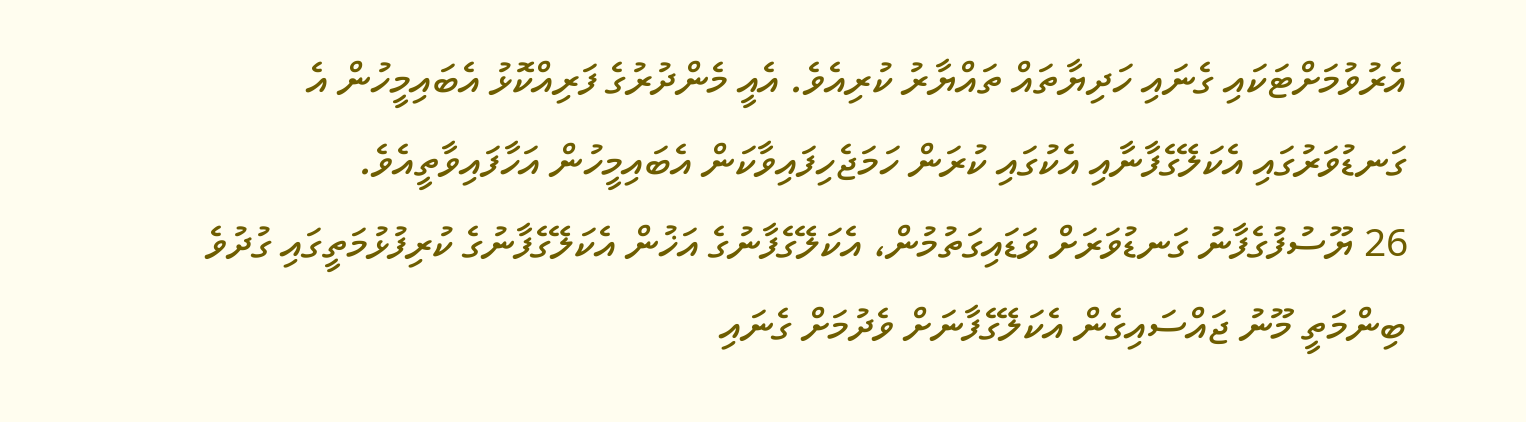އެރުވުމަށްޓަކައި ގެނައި ހަދިޔާތައް ތައްޔާރު ކުރިއެވެ. އެއީ މެންދުރުގެ ފަރިއްކޮޅު އެބައިމީހުން އެ ގަނޑުވަރުގައި އެކަލޭގެފާނާއި އެކުގައި ކުރަން ހަމަޖެހިފައިވާކަން އެބައިމީހުން އަހާފައިވާތީއެވެ.
26 ޔޫސުފުގެފާނު ގަނޑުވަރަށް ވަޑައިގަތުމުން، އެކަލޭގެފާނުގެ އަޚުން އެކަލޭގެފާނުގެ ކުރިފުޅުމަތީގައި ގުދުވެ ބިންމަތީ މޫނު ޖައްސައިގެން އެކަލޭގެފާނަށް ވެދުމަށް ގެނައި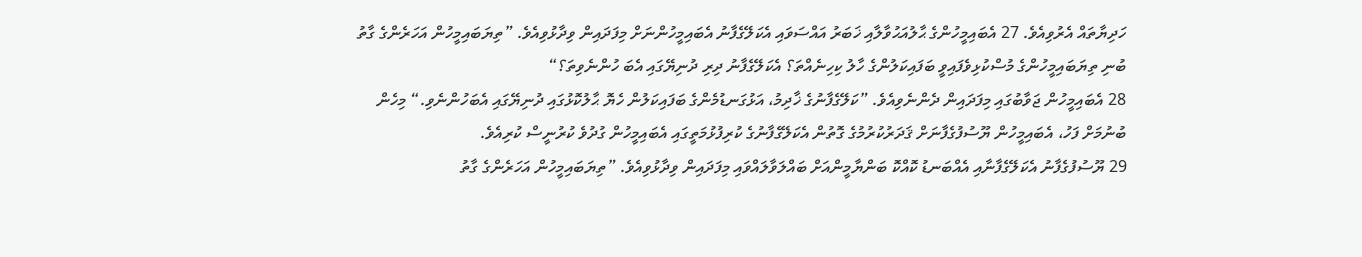ހަދިޔާތައް އެރުވިއެވެ. 27 އެބައިމީހުންގެ ޙާލުއަޙުވާލާއި ޚަބަރު އައްސަވައި އެކަލޭގެފާނު އެބައިމީހުންނަށް މިފަދައިން ވިދާޅުވިއެވެ. ”ތިޔަބައިމީހުން އަހަރެންގެ ގާތު ބުނި ތިޔަބައިމީހުންގެ މުސްކުޅިވެފައިވީ ބަފައިކަލުންގެ ހާލު ކިހިނެއްތަ؟ އެކަލޭގެފާނު ދިރި ދުނިޔޭގައި އެބަ ހުންނެވިތަ؟“
28 އެބައިމީހުން ޖަވާބުގައި މިފަދައިން ދެންނެވިއެވެ. ”ކަލޭގެފާނުގެ ޚާދިމު، އަޅުގަނޑުމެންގެ ބަފައިކަލުން ހެޔޮ ޙާލުކޮޅުގައި ދުނިޔޭގައި އެބަހުންނެވި.“ މިހެން ބުނުމަށް ފަހު، އެބައިމީހުން ޔޫސުފުގެފާނަށް ޤަދަރުކުރުމުގެ ގޮތުން އެކަލޭގެފާނުގެ ކުރިފުޅުމަތީގައި އެބައިމީހުން ގުދުވެ ކުރުނީސް ކުރިއެވެ.
29 ޔޫސުފުގެފާނު އެކަލޭގެފާނާއި އެއްބަނޑު ކޮއްކޮ ބަންޔާމީންއަށް ބައްލަވާލައްވައި މިފަދައިން ވިދާޅުވިއެވެ. ”ތިޔަބައިމީހުން އަހަރެންގެ ގާތު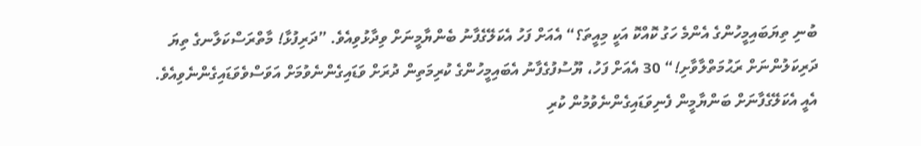ބުނި ތިޔަބައިމީހުންގެ އެންމެ ހަގު ކޮއްކޮ އަކީ މިއީތަ؟“ އެއަށް ފަހު އެކަލޭގެފާނު ބެންޔާމީނަށް ވިދާޅުވިއެވެ. ”ދަރިފުޅާ! މާތްރަސްކަލާނގެ ތިޔަ ދަރިކަލުންނަށް ރަޙުމަތްލާވާށި!“ 30 އެއަށް ފަހު، ޔޫސުފުގެފާނު އެބައިމީހުންގެ ކުރިމަތިން ދުރަށް ވަޑައިގެންނެވުމަށް އަވަސްވެވަޑައިގެންނެވިއެވެ. އެއީ އެކަލޭގެފާނަށް ބަންޔާމީން ފެނިވަޑައިގެންނެވުމުން ކުރި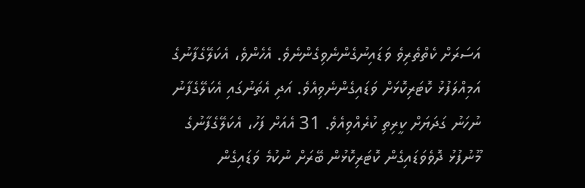އަސަރަށް ކެތްތެރިވެ ވަޑައިނުގެންނެވިގެންނެވެ. އެހެންވެ، އެކަލޭގެފާނުގެ އަމިއްލަފުޅު ކޮޓަރިކޮޅަށް ވަޑައިގެންނެވިއެވެ. އަދި އެތަނުގައި އެކަލޭގެފާނު ނުހަނު ގަދަޔަށް ކީރިތި ކުރެއްވިއެވެ. 31 އެއަށް ފަހު، އެކަލޭގެފާނުގެ މޫނުފުޅު ދޮވެވަޑައިގެން ކޮޓަރިކޮޅުން ބޭރަށް ނުކުމެ ވަޑައިގެން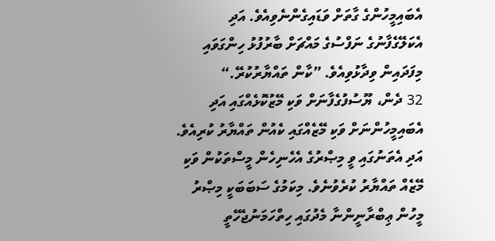އެބައިމީހުންގެ ގާތަށް ވަޑައިގެންނެވިއެވެ. އަދި އެކަލޭގެފާނުގެ ނަފްސުގެ މައްޗަށް ބާރުފުޅު ހިންގަވައި މިފަދައިން ވިދާޅުވިއެވެ. ”ކާން ތައްޔާރުކުރޭ.“
32 ދެން، ޔޫސުފުގެފާނަށް ވަކި މޭޒުކޮޅެއްގައި އަދި އެބައިމީހުންނަށް ވަކި މޭޒެއްގައި ކެއުން ތައްޔާރު ކުރިއެވެ. އަދި އެތަނުގައި ވީ މިޞްރުގެ އެހެނިހެން މީސްތަކުން ވަކި މޭޒެއް ތައްޔާރު ކުރެވުނެވެ. މިކަމުގެ ސަބަބަކީ މިޞްރު މީހުން ޢިބްރާނީންނާ މެދުގައި ހިތްހަމަނުޖެހޭތީ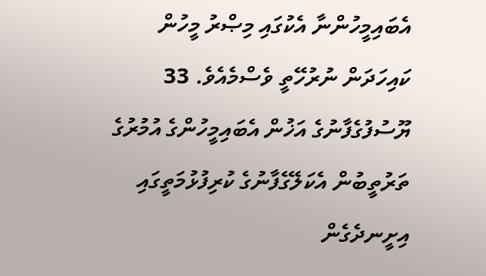އެބައިމީހުންނާ އެކުގައި މިޞްރު މީހުން ކައިހަދަން ނުރުހޭތީ ވެސްމެއެވެ. 33 ޔޫސުފުގެފާނުގެ އަޚުން އެބައިމީހުންގެ އުމުރުގެ ތަރުތީބުން އެކަލޭގެފާނުގެ ކުރިފުޅުމަތީގައި އިށީނދެގެން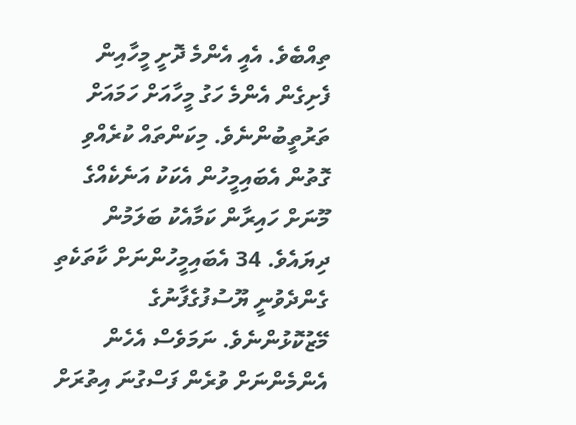ތިއްބެވެ. އެއީ އެންމެ ދޮށީ މީހާއިން ފެށިގެން އެންމެ ހަގު މީހާއަށް ހަމައަށް ތަރުތީބުންނެވެ. މިކަންތައް ކުރެއްވި ގޮތުން އެބައިމީހުން އެކަކު އަނެކެއްގެ މޫނަށް ހައިރާން ކަމާއެކު ބަލަމުން ދިޔައެވެ. 34 އެބައިމީހުންނަށް ކާތަކެތި ގެންދެވުނީ ޔޫސުފުގެފާނުގެ މޭޒުކޮޅުންނެވެ. ނަމަވެސް އެހެން އެންމެންނަށް ވުރެން ފަސްގުނަ އިތުރަށް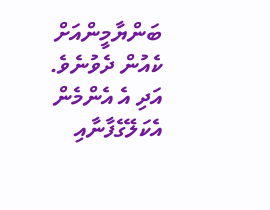ބަންޔާމީންއަށް ކެއުން ދެވުނެވެ. އަދި އެ އެންމެން އެކަލޭގެފާނާއި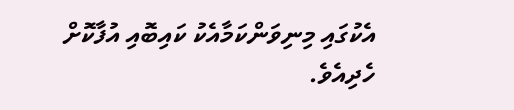އެކުގައި މިނިވަންކަމާއެކު ކައިބޮއި އުފާކޮށް ހެދިއެވެ.